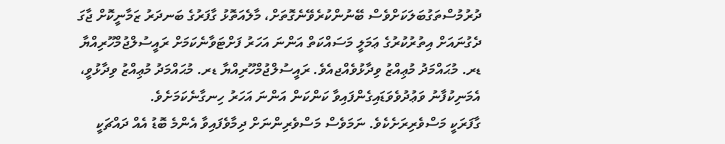ދުރުމުސްތަގުބަލަކަށްވެސް ބޭނުންކުރެވޭނެގޮތަށް، މާލެއަތޮޅު ގާފަރުގެ ބަނދަރު ޒަމާނީކޮށް ޖާގަ ދެގުނައަށް އިތުރުކުރުގެ ޢަމަލީ މަސައްކަތް އަންނަ އަހަރު ފަށްޓަވާނެކަމަށް ރައީސުލްޖުމްހޫރިއްޔާ ޑރ. މުޙައްމަދު މުޢިއްޒު ވިދާޅުވެއްޖއެވެ. ރައީސުލްޖުމްހޫރިއްޔާ ޑރ. މުޙައްމަދު މުޢިއްޒު ވިދާޅުވީ، އެމަނިކުފާނު ވަޢުދުވެވަޑައިގެންފައިވާ ކަންކަން އަންނަ އަހަރު ހިނގާނެކަމަށެވެ.
ގާފަރަކީ މަސްވެރިރަށެކެވެ. ނަމަވެސް މަސްވެރިންނަށް ދިމާވެފައިވާ އެންމެ ބޮޑު އެއް ދައްޗަކީ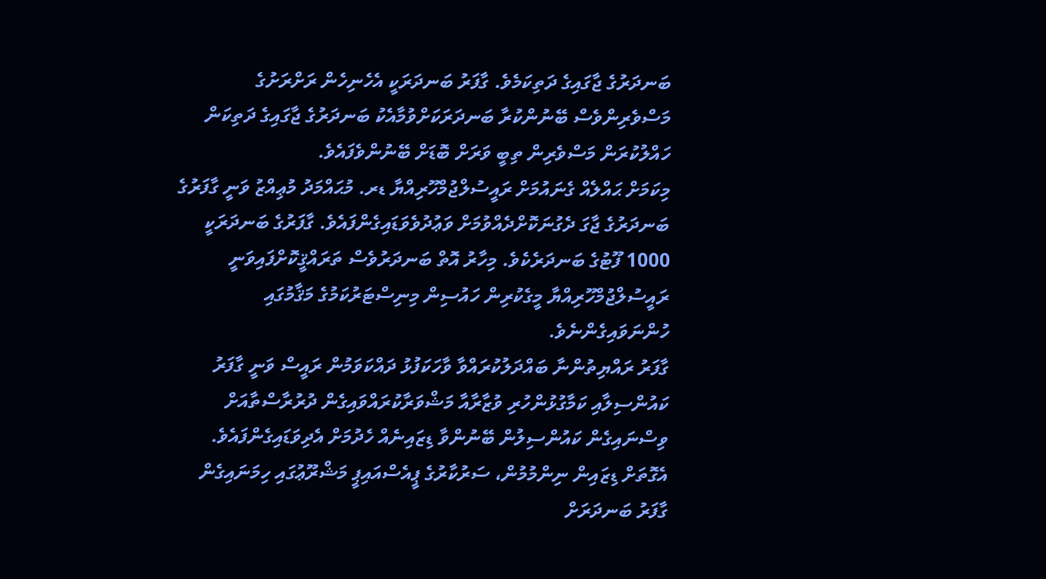ބަނދަރުގެ ޖާގައިގެ ދަތިކަމެވެ. ގާފަރު ބަނދަރަކީ އެހެނިހެން ރަށްރަށުގެ މަސްވެރިންވެސް ބޭނުންކުރާ ބަނދަރަކަށްވުމާއެކު ބަނދަރުގެ ޖާގައިގެ ދަތިކަން ހައްލުކުރަން މަސްވެރިން ތިބީ ވަރަށް ބޮޑަށް ބޭނުންވެފައެވެ.
މިކަމަށް ޙައްލެއް ގެނައުމަށް ރައީސުލްޖުމްހޫރިއްޔާ ޑރ. މުޙައްމަދު މުޢިއްޒު ވަނީ ގާފަރުގެ ބަނދަރުގެ ޖާގަ ދެގުނަކޮށްދެއްވުމަށް ވަޢުދުވެވަޑައިގެންފައެވެ. ގާފަރުގެ ބަނދަރަކީ 1000 ފޫޓުގެ ބަނދަރެކެވެ. މިހާރު އޮތް ބަނދަރުވެސް ތަރައްޤީކޮށްފައިވަނީ ރައީސުލްޖުމްހޫރިއްޔާ މީގެކުރިން ހައުސިން މިނިސްޓަރުކަމުގެ މަޤާމުގައި ހުންނަވައިގެންނެވެ.
ގާފަރު ރައްޔިތުންނާ ބައްދަލުކުރައްވާ ވާހަކަފުޅު ދައްކަވަމުން ރައީސް ވަނީ ގާފަރު ކައުންސިލާއި ކަމާގުޅުންހުރި ވުޒާރާއާ މަޝްވަރާކުރައްވައިގެން ދުރުރާސްތާއަށް ވިސްނައިގެން ކައުންސިލުން ބޭނުންވާ ޑިޒައިނެއް ހެދުމަށް އެދިވަޑައިގެންފައެވެ. އެގޮތަށް ޑިޒައިން ނިންމުމުން، ސަރުކާރުގެ ޕީއެސްއައިޕީ މަޝްރޫޢުގައި ހިމަނައިގެން ގާފަރު ބަނދަރަށް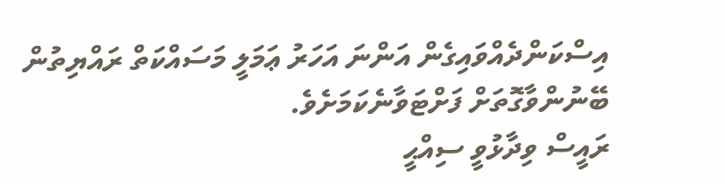އިސްކަންދެއްވައިގެން އަންނަ އަހަރު ޢަމަލީ މަސައްކަތް ރައްޔިތުން ބޭނުންވާގޮތަށް ފަށްޓަވާނެކަމަށެވެ.
ރައީސް ވިދާޅުވީ ސިއްޙީ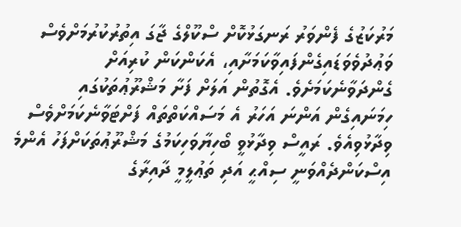މަރުކަޒުގެ ފެންވަރު ރަނގަޅުކޮށް ސްކޫލްގެ ޖާގަ އިތުރުކުރުމަށްވެސް ވަޢުދުވެވަޑައިގެންފައިވާކަމަށާއި، އެކަންކަން ކުރިއަށް ގެންދަވާނެކަމަށެވެ. އެގޮތުން އަލަށް ފަށާ މަޝްރޫޢުތަކުގައި ހިމަނައިގެން އަންނަ އަހަރު އެ މަސައްކަތްތައް ފަށްޓަވާނެކަމަށްވެސް ވިދާޅުވިއެވެ. ރައީސް ވިދާޅުވީ ބޯހިޔާވަހިކަމުގެ މަޝްރޫޢުތަކަށްފަހު އެންމެ އިސްކަންދެއްވަނީ ސިއްޙީ އަދި ތަޢުލީމީ ދާއިރާގެ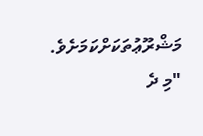މަޝްރޫޢުތަކަށްކަމަށެވެ.
"މި ދެ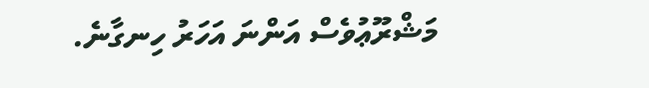މަޝްރޫޢުވެސް އަންނަ އަހަރު ހިނގާނެ.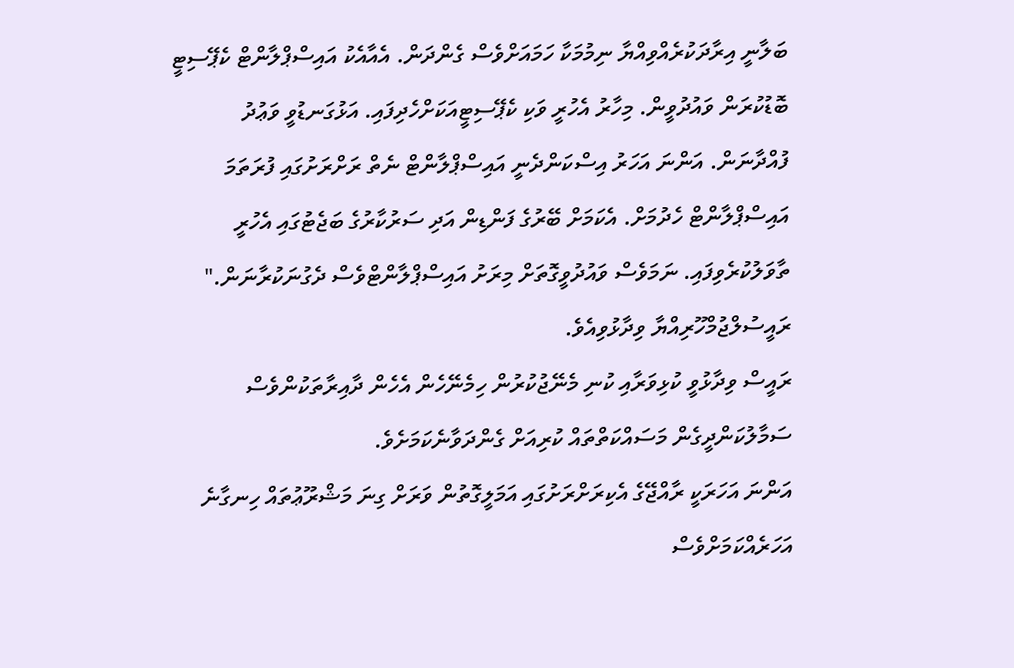ބަލާނީ އިރާދަކުރެއްވިއްޔާ ނިމުމަކާ ހަމައަށްވެސް ގެންދަން. އެއާއެކު އައިސްޕްލާންޓް ކެޕޭސިޓީ ބޮޑުކުރަން ވައުދުވީން. މިހާރު އެހުރީ ވަކި ކެޕޭސިޓީއަކަށްހެދިފައި. އަޅުގަނޑުވީ ވަޢުދު ފުއްދާނަން. އަންނަ އަހަރު އިސްކަންދެނީ އައިސްޕްލާންޓް ނެތް ރަށްރަށުގައި ފުރަތަމަ އައިސްޕްލާންޓް ހެދުމަށް. އެކަމަށް ބޭރުގެ ފަންޑިން އަދި ސަރުކާރުގެ ބަޖެޓުގައި އެހުރީ ތާވަލުކުރެވިފައި. ނަމަވެސް ވައުދުވީގޮތަށް މިރަށު އައިސްޕްލާންޓްވެސް ދެގުނަކުރާނަން." ރައީސުލްޖުމްހޫރިއްޔާ ވިދާޅުވިއެވެ.
ރައީސް ވިދާޅުވީ ކުޅިވަރާއި ކުނި މެނޭޖުކުރުން ހިމެނޭހެން އެހެން ދާއިރާތަކުންވެސް ސަމާލުކަންދީގެން މަސައްކަތްތައް ކުރިއަށް ގެންދަވާނެކަމަށެވެ.
އަންނަ އަހަރަކީ ރާއްޖޭގެ އެކިރަށްރަށުގައި އަމަލީގޮތުން ވަރަށް ގިނަ މަޝްރޫޢުތައް ހިނގާނެ އަހަރެއްކަމަށްވެސް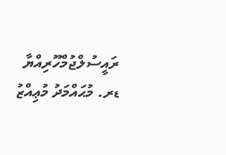ރައީސުލްޖުމްހޫރިއްޔާ ޑރ. މުޙައްމަދު މުޢިއްޒު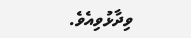ވިދާޅުވިއެވެ.